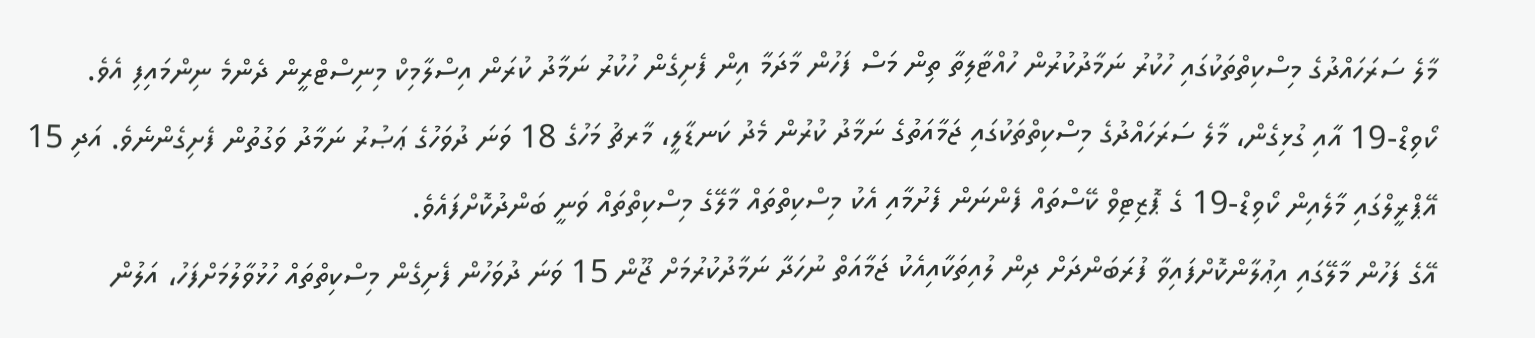މާލެ ސަރަހައްދުގެ މިސްކިތްތަކުގައި ހުކުރު ނަމާދުކުރުން ހުއްޓާލިތާ ތިން މަސް ފަހުން މާދަމާ އިން ފެށިގެން ހުކުރު ނަމާދު ކުރަން އިސްލާމިކް މިނިސްޓްރީން ދެންމެ ނިންމައިފި އެވެ.
ކޯވިޑް-19 އާއި ގުޅިގެން، މާލެ ސަރަހައްދުގެ މިސްކިތްތަކުގައި ޖަމާއަތުގެ ނަމާދު ކުރުން މެދު ކަނޑާލީ، މާރޗު މަހުގެ 18 ވަނަ ދުވަހުގެ ޢަޞުރު ނަމާދު ވަގުތުން ފެށިގެންނެވެ. އަދި 15 އޭޕްރީލްގައި މާލެއިން ކޯވިޑް-19 ގެ ޕޮޒިޓިވް ކޭސްތައް ފެންނަން ފެށުމާއި އެކު މިސްކިތްތައް މާލޭގެ މިސްކިތްތައް ވަނީ ބަންދުކޮށްފައެވެ.
އޭގެ ފަހުން މާލޭގައި އިޢުލާންކޮށްފައިވާ ފުރަބަންދަށް ދިން ލުއިތަކާއިއެކު ޖަމާއަތް ނުހަދާ ނަމާދުކުރުމަށް ޖޫން 15 ވަނަ ދުވަހުން ފެށިގެން މިސްކިތްތައް ހުޅުވާލުމަށްފަހު، އަލުން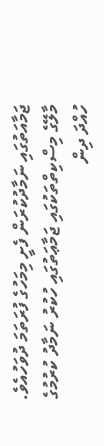ޖަމާއަތުގައި ނަމާދުކުރަން ފެށީ މިމަހުގެ ފުރަތަމަ ދުވަހުއެވެ.
މާލޭގެ މިސްކިތްތަކުގައި ޖަމާޢަތުގައި ހުކުރު ނަމާދު ކުރުމުގެ ހުއްދަ ދިން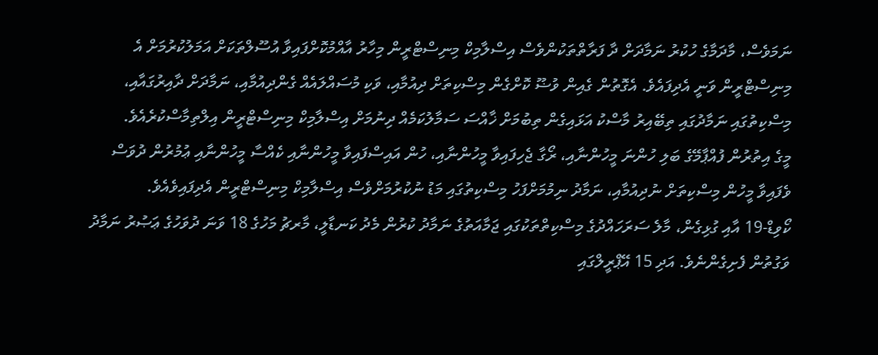ނަމަވެސް، މާދަމާގެ ހުކުރު ނަމާދަށް ދާ ފަރާތްތަކުންވެސް އިސްލާމިކް މިނިސްޓްރީން މިހާރު އާއްމުކޮށްފައިވާ އުސޫލްތަކަށް އަމަލުކުރުމަށް އެ މިނިސްޓްރީން ވަނީ އެދިފައެވެ. އެގޮތުން ގެއިން ވުޟޫ ކޮށްގެން މިސްކިތަށް ދިއުމާއި، ވަކި މުސައްލައެއް ގެންދިއުމާއި، ނަމާދަށް ދާއިރުގައާއި، މިސްކިތުގައި ނަމާދުގައި ތިބޭއިރު މާސްކު އަޅައިގެން ތިބުމަށް ޚާއްސަ ސަމާލުކަމެއް ދިނުމަށް އިސްލާމިކް މިނިސްޓްރީން އިލްތިމާސްކުރެއެވެ.
މީގެ އިތުރުން ފުއްޕާމޭގެ ބަލި ހުންނަ މީހުންނާއި، ރޯގާ ޖެހިފައިވާ މީހުންނާއި، ހުން އައިސްފައިވާ މީހުންނާއި ކެއްސާ މީހުންނާއި ޢުމުރުން ދުވަސް ވެފައިވާ މީހުން މިސްކިތަށް ނުދިއުމާއި، ނަމާދު ނިމުމަށްފަހު މިސްކިތުގައި މަޑު ނުކުރުމަށްވެސް އިސްލާމިކް މިނިސްޓްރީން އެދިފައިވެއެވެ.
ކޯވިޑް-19 އާއި ގުޅިގެން، މާލެ ސަރަހައްދުގެ މިސްކިތްތަކުގައި ޖަމާއަތުގެ ނަމާދު ކުރުން މެދު ކަނޑާލީ، މާރޗު މަހުގެ 18 ވަނަ ދުވަހުގެ ޢަޞުރު ނަމާދު ވަގުތުން ފެށިގެންނެވެ. އަދި 15 އޭޕްރީލްގައި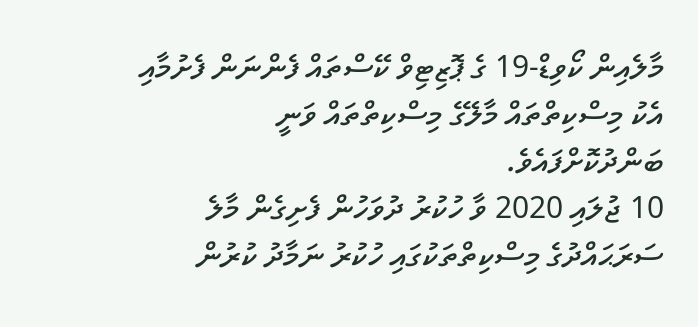މާލެއިން ކޯވިޑް-19 ގެ ޕޮޒިޓިވް ކޭސްތައް ފެންނަން ފެށުމާއި އެކު މިސްކިތްތައް މާލޭގެ މިސްކިތްތައް ވަނީ ބަންދުކޮށްފައެވެ.
10 ޖުލައި 2020 ވާ ހުކުރު ދުވަހުން ފެށިގެން މާލެ ސަރަޙައްދުގެ މިސްކިތްތަކުގައި ހުކުރު ނަމާދު ކުރުން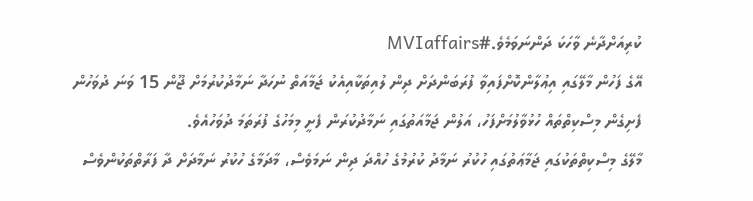ކުރިއަށްދާނެ ވާހަކަ ދަންނަވަމެވެ.#MVIaffairs
އޭގެ ފަހުން މާލޭގައި އިޢުލާންކޮށްފައިވާ ފުރަބަންދަށް ދިން ލުއިތަކާއިއެކު ޖަމާއަތް ނުހަދާ ނަމާދުކުރުމަށް ޖޫން 15 ވަނަ ދުވަހުން ފެށިގެން މިސްކިތްތައް ހުޅުވާލުމަށްފަހު، އަލުން ޖަމާއަތުގައި ނަމާދުކުރަން ފެށީ މިމަހުގެ ފުރަތަމަ ދުވަހުއެވެ.
މާލޭގެ މިސްކިތްތަކުގައި ޖަމާޢަތުގައި ހުކުރު ނަމާދު ކުރުމުގެ ހުއްދަ ދިން ނަމަވެސް، މާދަމާގެ ހުކުރު ނަމާދަށް ދާ ފަރާތްތަކުންވެސް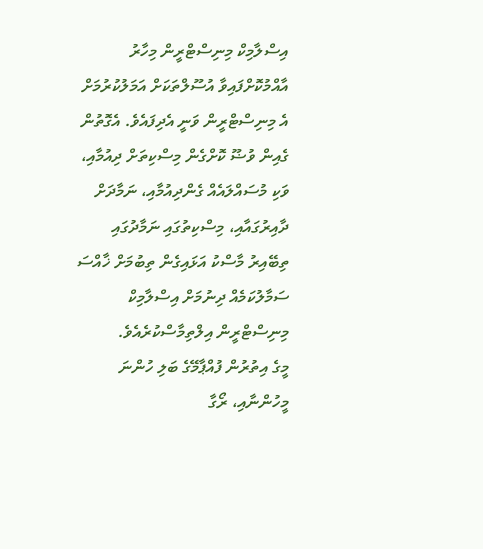އިސްލާމިކް މިނިސްޓްރީން މިހާރު އާއްމުކޮށްފައިވާ އުސޫލްތަކަށް އަމަލުކުރުމަށް އެ މިނިސްޓްރީން ވަނީ އެދިފައެވެ. އެގޮތުން ގެއިން ވުޟޫ ކޮށްގެން މިސްކިތަށް ދިއުމާއި، ވަކި މުސައްލައެއް ގެންދިއުމާއި، ނަމާދަށް ދާއިރުގައާއި، މިސްކިތުގައި ނަމާދުގައި ތިބޭއިރު މާސްކު އަޅައިގެން ތިބުމަށް ޚާއްސަ ސަމާލުކަމެއް ދިނުމަށް އިސްލާމިކް މިނިސްޓްރީން އިލްތިމާސްކުރެއެވެ.
މީގެ އިތުރުން ފުއްޕާމޭގެ ބަލި ހުންނަ މީހުންނާއި، ރޯގާ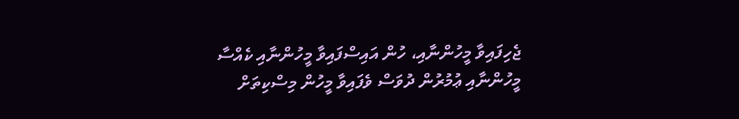ޖެހިފައިވާ މީހުންނާއި، ހުން އައިސްފައިވާ މީހުންނާއި ކެއްސާ މީހުންނާއި ޢުމުރުން ދުވަސް ވެފައިވާ މީހުން މިސްކިތަށް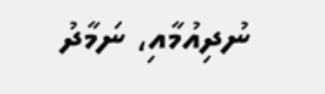ނުދިއުމާއި، ނަމާދު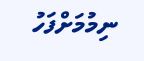ނިމުމަށްފަހު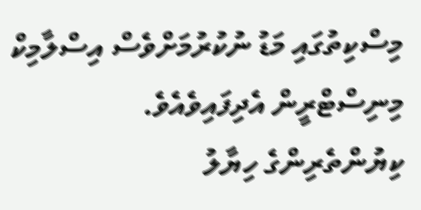މިސްކިތުގައި މަޑު ނުކުރުމަށްވެސް އިސްލާމިކް މިނިސްޓްރީން އެދިފައިވެއެވެ.
ކިޔުންތެރިންގެ ހިޔާލު